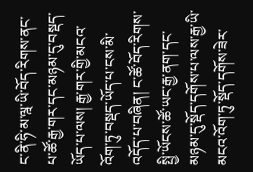ང་ནི་ཧི་མ་ལྰ་ཡི་བོད་རིགས་ནང་པ་ཚོ་རྒྱ་གར་དང་མཉམ་དུ་བསྡད་ཡོད་པ་ལས། རྒྱ་གར་གྱི་མངའ་འོག་ཏུ་བསྡད་ཡོད་པ་ངས་མི་འདོད་པ་བཞིན། ང་ཚོ་བོད་རིགས་སྤྱི་ཡོངས་ཚོ་ཡང་རྒྱ་ནག་དང་མཉམ་དུ་སྡོད་དགོས་པ་ལས་རྒྱ་ཡི་མངའ་འོག་ཏུ་སྡོད་དགོས་ཟེར་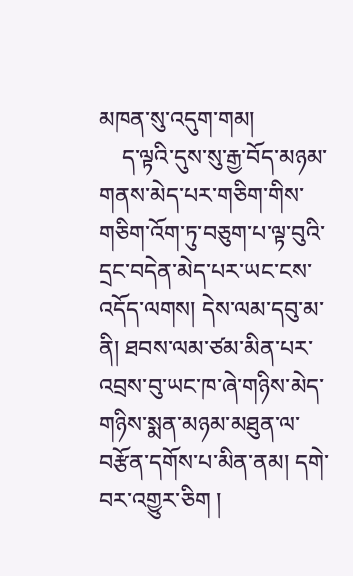མཁན་སུ་འདུག་གམ།
    ད་ལྟའི་དུས་སུ་རྒྱ་བོད་མཉམ་གནས་མེད་པར་གཅིག་གིས་གཅིག་འོག་ཏུ་བཅུག་པ་ལྟ་བུའི་དྲང་བདེན་མེད་པར་ཡང་ངས་འདོད་ལགས། དེས་ལམ་དབུ་མ་ནི། ཐབས་ལམ་ཙམ་མིན་པར་འབྲས་བུ་ཡང་ཁ་ཞེ་གཉིས་མེད་གཉིས་སྨན་མཉམ་མཐུན་ལ་བརྩོན་དགོས་པ་མིན་ནམ། དགེ་བར་འགྱུར་ཅིག །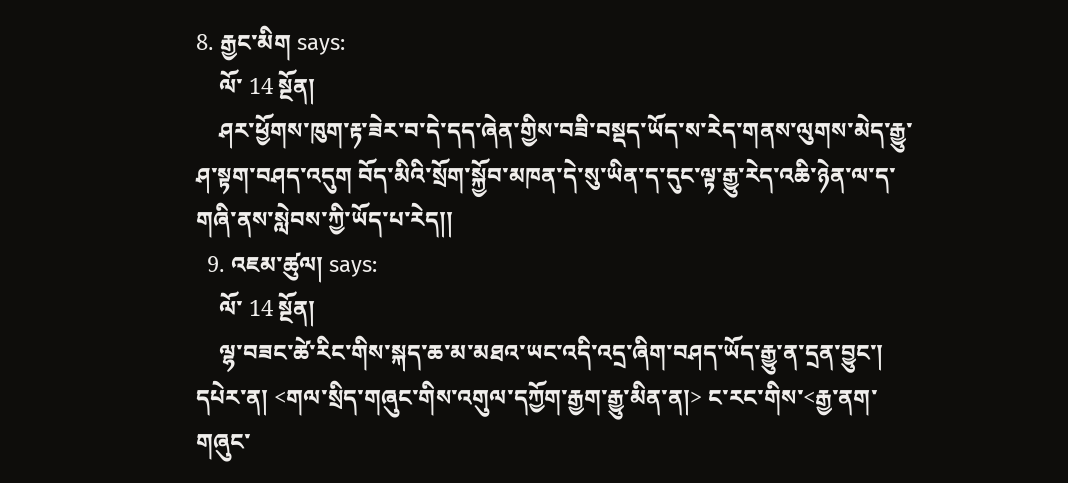8. རྒྱང་མིག says:
    ལོ་ 14 སྔོན།
    ཤར་ཕྱོགས་ཁུག་རྟ་ཟེར་བ་དེ་དད་ཞེན་གྱིས་བཟི་བསྡད་ཡོད་ས་རེད་གནས་ལུགས་མེད་རྒྱུ་ཤ་སྟག་བཤད་འདུག བོད་མིའི་སྲོག་སྐྱོབ་མཁན་དེ་སུ་ཡིན་ད་དུང་ལྟ་རྒྱུ་རེད་འཆི་ཉེན་ལ་ད་གཞི་ནས་སླེབས་ཀྱི་ཡོད་པ་རེད།།
  9. འཇམ་ཚུལ། says:
    ལོ་ 14 སྔོན།
    ལྷ་བཟང་ཚེ་རིང་གིས་སྐད་ཆ་མ་མཐའ་ཡང་འདི་འདྲ་ཞིག་བཤད་ཡོད་རྒྱུ་ན་དྲན་བྱུང་། དཔེར་ན། <གལ་སྲིད་གཞུང་གིས་འགུལ་དཀྱོག་རྒྱག་རྒྱུ་མིན་ན།> ང་རང་གིས་<རྒྱ་ནག་གཞུང་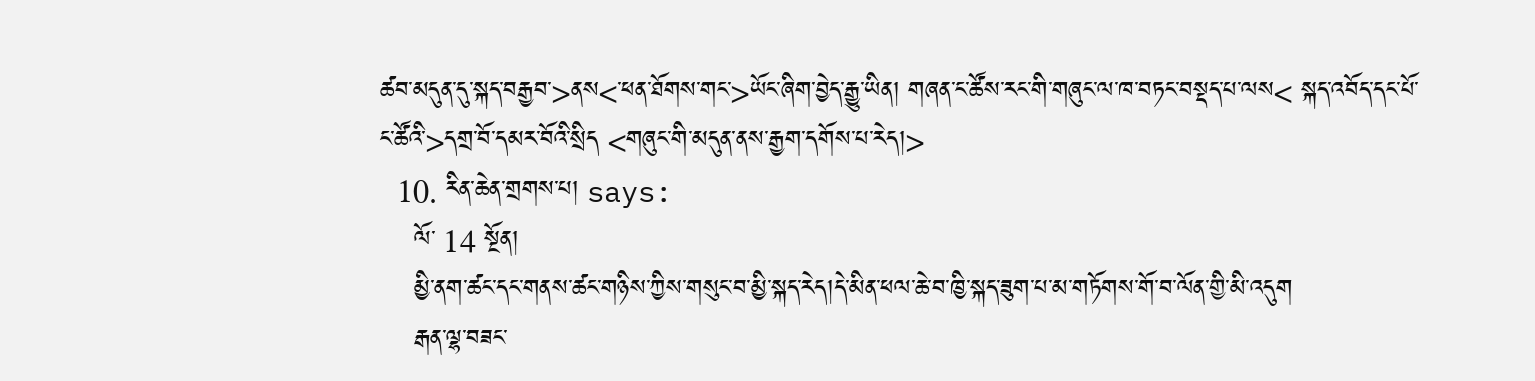ཚབ་མདུན་དུ་སྐད་བརྒྱབ་>ནས<་ཕན་ཐོགས་གང་>ཡོང་ཞིག་བྱེད་རྒྱུ་ཡིན། གཞན་ང་ཚོས་རང་གི་གཞུང་ལ་ཁ་བཏང་བསྡད་པ་ལས< སྐད་འབོད་དང་པོ་ང་ཚོའི་>དགྲ་བོ་དམར་བོའི་སྲིད <གཞུང་གི་མདུན་ནས་རྒྱག་དགོས་པ་རེད།>
  10. རིན་ཆེན་གྲགས་པ། says:
    ལོ་ 14 སྔོན།
    མྱི་ནག་ཚང་དང་གནས་ཚང་གཉིས་ཀྱིས་གསུང་བ་མྱི་སྐད་རེད།དེ་མིན་ཕལ་ཆེ་བ་ཁྱི་སྐད་ཟུག་པ་མ་གཏོགས་གོ་བ་ལོན་གྱི་མི་འདུག
    རྒན་ལྷ་བཟང་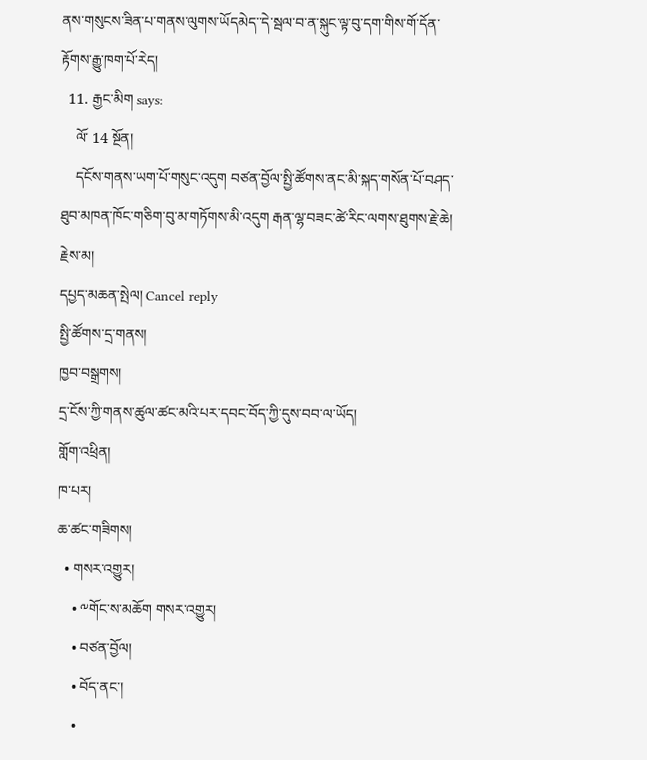ནས་གསུངས་ཟིན་པ་གནས་ལུགས་ཡོདམེད་་དེ་སྦལ་བ་ན་སྐུང་ལྟ་བུ་དག་གིས་གོ་དོན་རྟོགས་རྒྱུ་ཁག་པོ་རེད།
  11. རྒྱང་མིག says:
    ལོ་ 14 སྔོན།
    དངོས་གནས་ཡག་པོ་གསུང་འདུག བཙན་བྱོལ་སྤྱི་ཚོགས་ནང་མི་སྐད་གསོན་པོ་བཤད་ཐུབ་མཁན་ཁོང་གཅིག་བུ་མ་གཏོགས་མི་འདུག རྒན་ལྷ་བཟང་ཚེ་རིང་ལགས་ཐུགས་རྗེ་ཆེ།
རྗེས་མ།
དཔྱད་མཆན་སྤེལ། Cancel reply
སྤྱི་ཚོགས་དྲ་གནས།
ཁྱབ་བསྒྲགས།
དྲ་ངོས་ཀྱི་གནས་ཚུལ་ཚང་མའི་པར་དབང་བོད་ཀྱི་དུས་བབ་ལ་ཡོད།
གློག་འཕྲིན།
ཁ་པར།
ཆ་ཚང་གཟིགས།
  • གསར་འགྱུར།
    • ༸གོང་ས་མཆོག གསར་འགྱུར།
    • བཙན་བྱོལ།
    • བོད་ནང་།
    •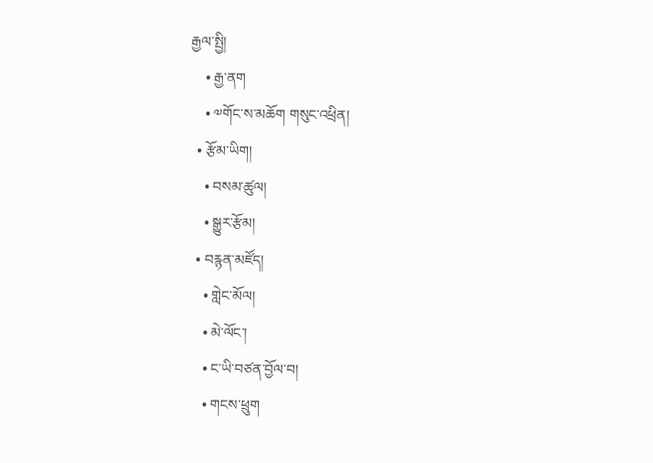རྒྱལ་སྤྱི།
    • རྒྱ་ནག
    • ༧གོང་ས་མཆོག གསུང་འཕྲིན།
  • རྩོམ་ཡིག།
    • བསམ་ཚུལ།
    • སྒྱུར་རྩོམ།
  • བརྙན་མཛོད།
    • གླེང་མོལ།
    • མེ་ལོང་།
    • ང་ཡི་བཙན་བྱོལ་བ།
    • གངས་ཕྲུག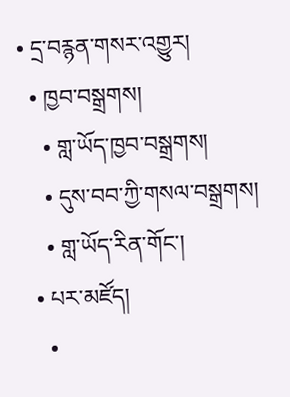• དྲ་བརྙན་གསར་འགྱུར།
  • ཁྱབ་བསྒྲགས།
    • གླ་ཡོད་ཁྱབ་བསྒྲགས།
    • དུས་བབ་ཀྱི་གསལ་བསྒྲགས།
    • གླ་ཡོད་རིན་གོང་།
  • པར་མཛོད།
    •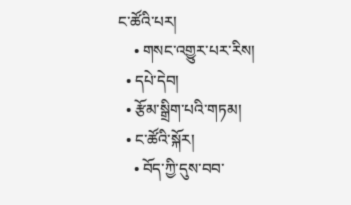ང་ཚོའི་པར།
    • གསང་འགྱུར་པར་རིས།
  • དཔེ་དེབ།
  • རྩོམ་སྒྲིག་པའི་གཏམ།
  • ང་ཚོའི་སྐོར།
    • བོད་ཀྱི་དུས་བབ་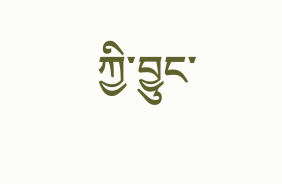ཀྱི་བྱུང་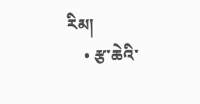རིམ།
    • རྩ་ཆེའི་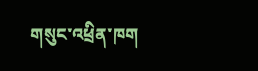གསུང་འཕྲིན་ཁག